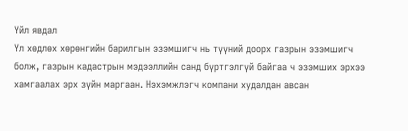Үйл явдал
Үл хөдлөх хөрөнгийн барилгын эзэмшигч нь түүний доорх газрын эзэмшигч болж, газрын кадастрын мэдээллийн санд бүртгэлгүй байгаа ч эзэмших эрхээ хамгаалах эрх зүйн маргаан. Нэхэмжлэгч компани худалдан авсан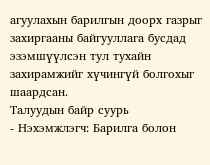агуулахын барилгын доорх газрыг захиргааны байгууллага бусдад эзэмшүүлсэн тул тухайн захирамжийг хүчингүй болгохыг шаардсан.
Талуудын байр суурь
- Нэхэмжлэгч: Барилга болон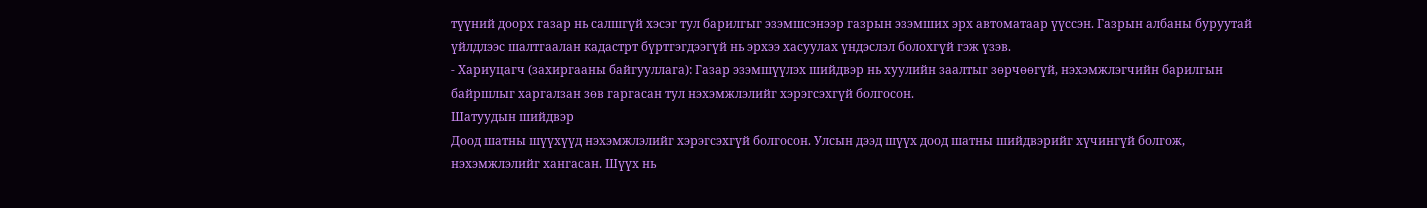түүний доорх газар нь салшгүй хэсэг тул барилгыг эзэмшсэнээр газрын эзэмших эрх автоматаар үүссэн. Газрын албаны буруутай үйлдлээс шалтгаалан кадастрт бүртгэгдээгүй нь эрхээ хасуулах үндэслэл болохгүй гэж үзэв.
- Хариуцагч (захиргааны байгууллага): Газар эзэмшүүлэх шийдвэр нь хуулийн заалтыг зөрчөөгүй, нэхэмжлэгчийн барилгын байршлыг харгалзан зөв гаргасан тул нэхэмжлэлийг хэрэгсэхгүй болгосон.
Шатуудын шийдвэр
Доод шатны шүүхүүд нэхэмжлэлийг хэрэгсэхгүй болгосон. Улсын дээд шүүх доод шатны шийдвэрийг хүчингүй болгож, нэхэмжлэлийг хангасан. Шүүх нь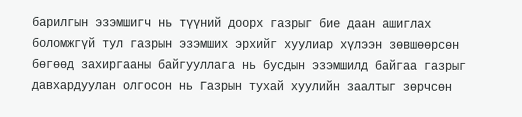барилгын эзэмшигч нь түүний доорх газрыг бие даан ашиглах боломжгүй тул газрын эзэмших эрхийг хуулиар хүлээн зөвшөөрсөн бөгөөд захиргааны байгууллага нь бусдын эзэмшилд байгаа газрыг давхардуулан олгосон нь Газрын тухай хуулийн заалтыг зөрчсөн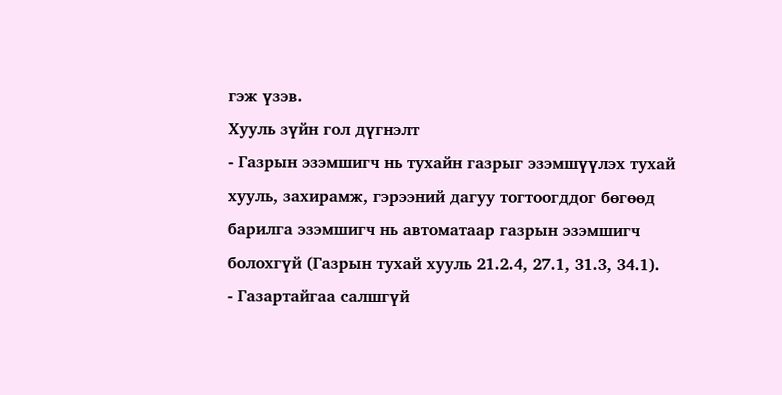гэж үзэв.
Хууль зүйн гол дүгнэлт
- Газрын эзэмшигч нь тухайн газрыг эзэмшүүлэх тухай хууль, захирамж, гэрээний дагуу тогтоогддог бөгөөд барилга эзэмшигч нь автоматаар газрын эзэмшигч болохгүй (Газрын тухай хууль 21.2.4, 27.1, 31.3, 34.1).
- Газартайгаа салшгүй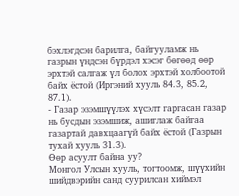бэхлэгдсэн барилга, байгууламж нь газрын үндсэн бүрдэл хэсэг бөгөөд өөр эрхтэй салгаж үл болох эрхтэй холбоотой байх ёстой (Иргэний хууль 84.3, 85.2, 87.1).
- Газар эзэмшүүлэх хүсэлт гаргасан газар нь бусдын эзэмшиж, ашиглаж байгаа газартай давхцаагүй байх ёстой (Газрын тухай хууль 31.3).
Өөр асуулт байна уу?
Монгол Улсын хууль, тогтоомж, шүүхийн шийдвэрийн санд суурилсан хиймэл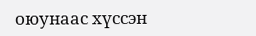оюунаас хүссэн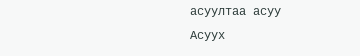асуултаа асуу
Асуух